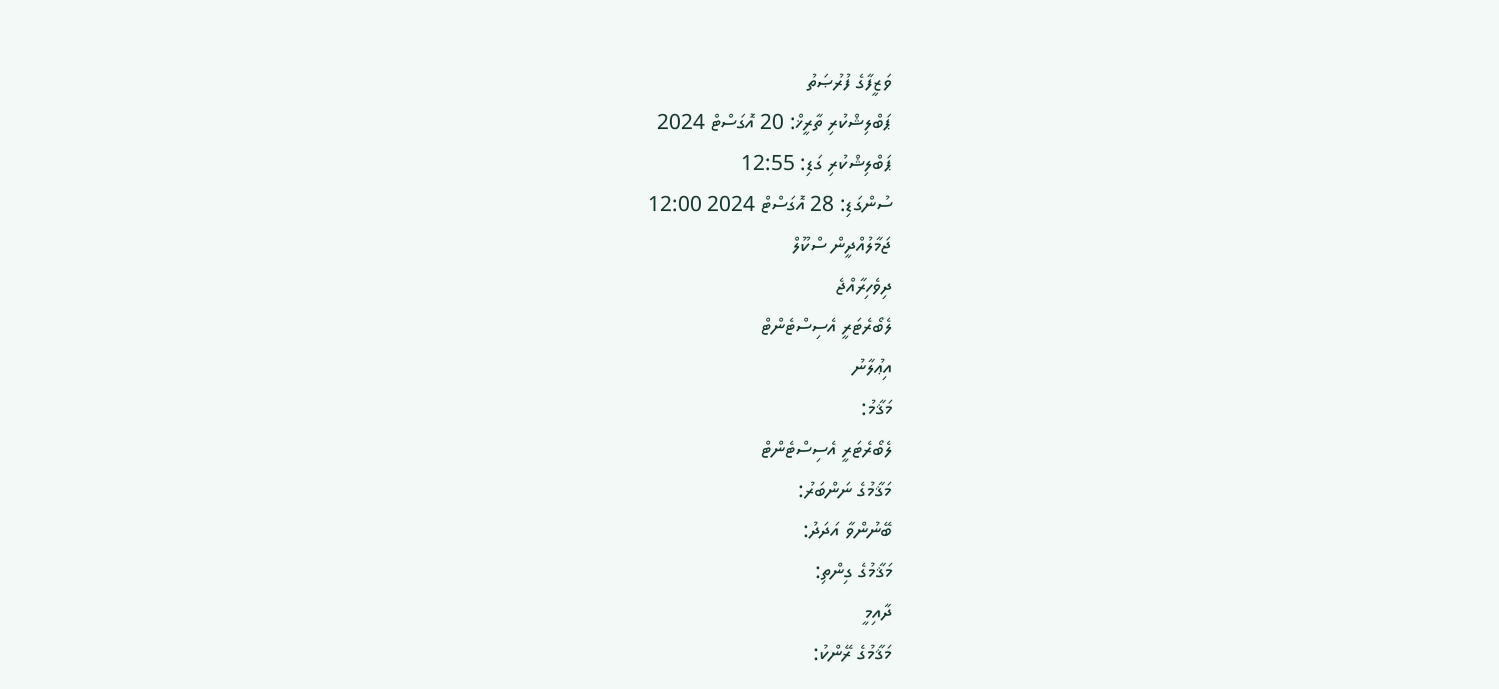ވަޒީފާގެ ފުރުޞަތު
ޕަބްލިޝްކުރި ތާރީޚް: 20 އޮގަސްޓް 2024
ޕަބްލިޝްކުރި ގަޑި: 12:55
ސުންގަޑި: 28 އޮގަސްޓް 2024 12:00
ޖަމާލުއްދީން ސްކޫލް
ދިވެހިރާއްޖެ
ލެބޯރެޓަރީ އެސިސްޓެންޓް
އިޢުލާނު
މަޤާމު:
ލެބޯރެޓަރީ އެސިސްޓެންޓް
މަޤާމުގެ ނަންބަރު:
ބޭނުންވާ އަދަދު:
މަޤާމުގެ ގިންތި:
ދާއިމީ
މަޤާމުގެ ރޭންކު: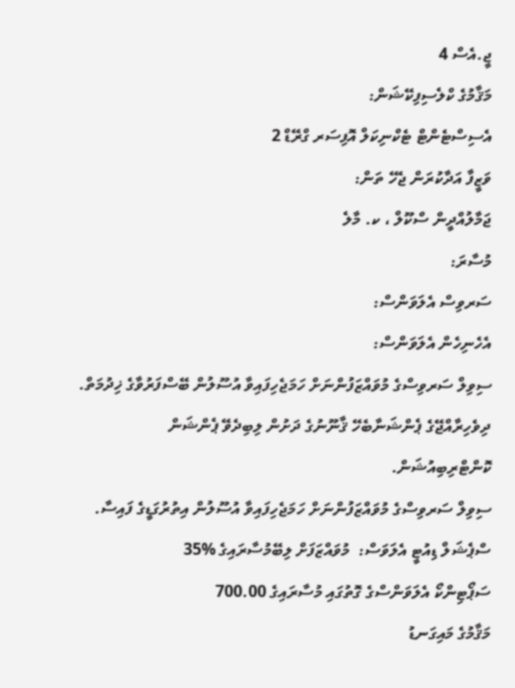ޖީ.އެސް 4
މަޤާމުގެ ކްލެސިފިކޭޝަން:
އެސިސްޓެންޓް ޓެކްނިކަލް އޮފިސަރ ގްރޭޑް 2
ވަޒީފާ އަދާކުރަން ޖެހޭ ތަން:
ޖަމާލުއްދީން ސްކޫލް ، ކ. މާލެ
މުސާރަ:
ސަރވިސް އެލަވަންސް:
އެހެނިހެން އެލަވަންސް:
ސިވިލް ސަރވިސްގެ މުވައްޒަފުންނަށް ހަމަޖެހިފައިވާ އުސޫލުން ބޭސްފަރުވާގެ ޚިދުމަތް.
ދިވެހިރާއްޖޭގެ ޕެންޝަނާބެހޭ ޤާނޫނުގެ ދަށުން ލިބިދެވޭ ޕެންޝަން ކޮންޓްރިބިއުޝަން.
ސިވިލް ސަރވިސްގެ މުވައްޒަފުންނަށް ހަމަޖެހިފައިވާ އުސޫލުން އިތުރުގަޑީގެ ފައިސާ.
ސްޕެޝަލް ޑިއުޓީ އެލަވަސް:  މުވައްޒަފަށް ލިބޭމުސާރައިގެ %35
ސަޕޯޓިންކޯ އެލަވަންސްގެ ގޮތުގައި މުސާރައިގެ 700.00
މަޤާމުގެ މައިގަނޑު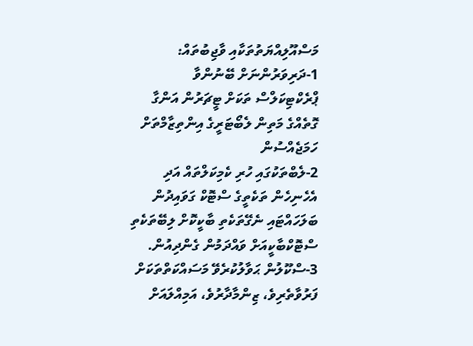މަސްއޫލިއްޔަތުތަކާއި ވާޖިބުތައް:
1-ދަރިވަރުންނަށް ބޭނުންވާ ޕްރެކްޓިކަލްސް ތަކަށް ޓީޗަރުން އަންގާ ގޮތެއްގެ މަތިން ލެބޯޓަރީގެ އިންތިޒާމްތަށް ހަމަޖެއްސުން
2-ލެބްތަކުގައި ހުރި ކެމިކަލްތައް އަދި އެހެނިހެން ތަކެތީގެ ސްޓޮކް ގަވައިދުން ބަލަހައްޓައި ނެގޭތަކެތި ބާކީކޮށް ލިބޭތަކެތި ސްޓޮކްބާކީއަށް ވައްދަމުން ގެންދިއުން.
3-ސްކޫލުން ޙަވާލުކުރެވޭ މަސައްކަތްތަކަށް ފަރުވާތެރިވެ، ޒިންމާދާރުވެ، އަމިއްލައަށް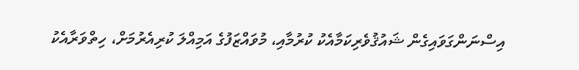އިސްނަންގަވައިގެން ޝައުޤުވެރިކަމާއެކު ކުރުމާއި، މުވައްޒަފުގެ އަމިއްލަ ކުރިއެރުމަށް، ހިތްވަރާއެކު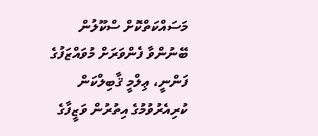މަސައްކަތްކޮށް ސްކޫލުން ބޭނުންވާ ފެންވަރަށް މުވައްޒަފުގެ ފަންނީ، ޢިލްމީ ޤާބިލްކަން ކުރިއެރުވުމުގެ އިތުރުން ވަޒީފާގެ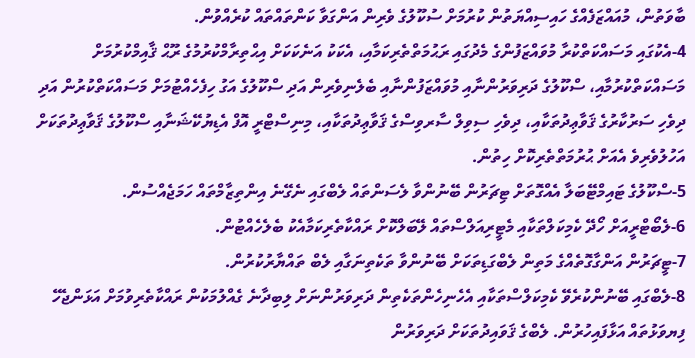ބާވަތުން، މުއައްޒަފެއްގެ ހައިސިއްޔަތުން ކުރުމަށް ސުކޫލުގެ ވެރިން އަންގަވާ ކަންތައްތައް ކުރެއްވުން.
4-އެކުގައި މަސައްކަތްކުރާ މުވައްޒަފުންގެ މެދުގައި ރަޙުމަތްތެރިކަމާއި، އެކަކު އަނެކަކަށް އިޙްތިރާމްކުރުމުގެ ރޫޙް ޤާއިމްކުރުމަށް މަސައްކަތްކުރުމާއި، ސްކޫލުގެ ދަރިވަރުންނާއި މުވައްޒަފުންނާއި ބެލެނިވެރިން އަދި ސްކޫލުގެ އަގު ހިފެހެއްޓުމަށް މަސައްކަތްކުރުން އަދި ދިވެހި ސަރުކާރުގެ ޤަވާޢިދުތަކާއި، ދިވެހި ސިވިލް ސާރވިސްގެ ޤަވާޢިދުތަކާއި، މިނިސްޓްރީ އޮފް އެޑިޔުކޭޝަނާއި ސްކޫލުގެ ޤަވާޢިދުތަކަށް އަހުލުވެރިވެ އެއަށް ޙުރުމަތްތެރިކޮށް ހިތުން.
5-ސްކޫލުގެ ޓައިމްޓޭބަލާ އެއްގޮތަށް ޓިޗަރުން ބޭނުންވާ ލެސަންތައް ލެބްގައި ނެގޭނެ އިންތިޒާމްތައް ހަމަޖެއްސުން.
6-ލެބޯޓްރީއަށް ހޯދޭ ކެމިކަލްތަކާއި މެޓީރިއަލްސްތައް ލޭބަލްކޮށް ރައްކާތެރިކަމާއެކު ބެލެހެއްޓުން.
7-ޓީޗަރުން އަންގާގޮތެއްގެ މަތިން ލެބްގަޑިތަކަށް ބޭނުންވާ ތަކެތިނަގާއި ލެބް ތައްޔާރުކުރުން.
8-ލެބްގައި ބޭނުންކުރެވޭ ކެމިކަލްސްތަކާއި އެހެނިހެންތަކެތިން ދަރިވަރުންނަށް ލިބިދާނެ ގެއްލުމަކުން ރައްކާތެރިވުމަށް އަޅަންޖެހޭ ފިޔވަޅުތައް އަޅާފައިހުރުން. ލެބްގެ ޤަވައިދުތަކަށް ދަރިވަރުން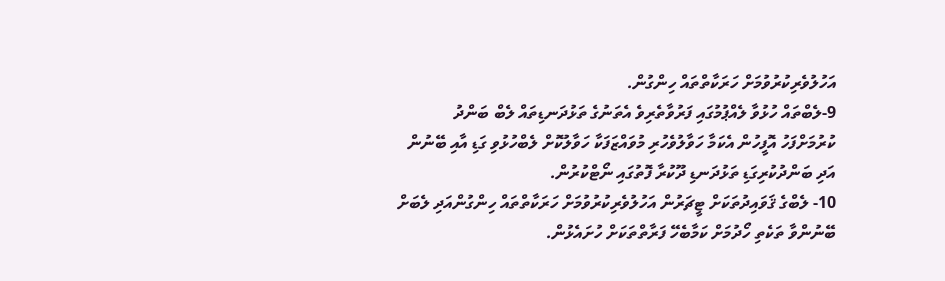އަހުލުވެރިކުރުވުމަށް ހަރަކާތްތައް ހިންގުން.
9-ލެބްތައް ހުޅުވާ ލެއްޕުމުގައި ފަރުވާތެރިވެ އެތަނުގެ ތަޅުދަނޑިތައް ލެބް ބަންދު ކުރުމަށްފަހު އޮފީހުން އެކަމާ ހަވާލުވެހުރި މުވައްޒަފަކާ ހަވާލުކޮށް ލެބްހުޅުވި ގަޑި އާއި ބޭނުން އަދި ބަންދުކުރިގަޑި ތަޅުދަނޑި ދޫކުރާ ފޮތުގައި ނޯޓްކުރުން.
10- ލެބްގެ ޤަވައިދުތަކަށް ޓީޗަރުން އަހުލުވެރިކުރުވުމަށް ހަރަކާތްތައް ހިންގުންއަދި ލެބަށް ބޭނުންވާ ތަކެތި ހޯދުމަށް ކަމާބެހޭ ފަރާތްތަކަށް ހުށައެޅުން.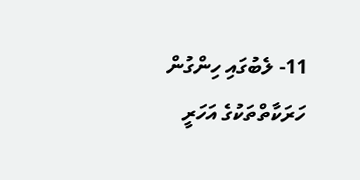11- ލެބުގައި ހިންގުން ހަރަކާތްތަކުގެ އަހަރީ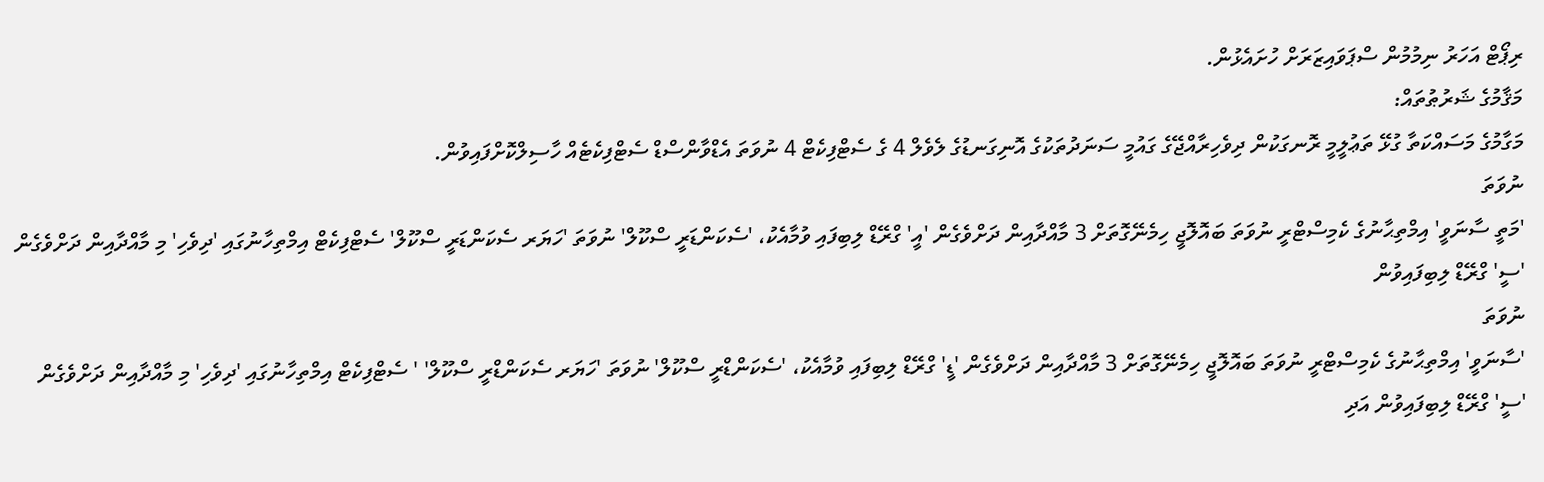ރިޕޯޓް އަހަރު ނިމުމުން ސްޕަވައިޒަރަށް ހުށައެޅުން.
މަޤާމުގެ ޝަރުޠުތައް:
މަގާމުގެ މަސައްކަތާ ގުޅޭ ތަޢުލީމީ ރޮނގަކުން ދިވެހިރާއްޖޭގެ ގައުމީ ސަނަދުތަކުގެ އޮނިގަނޑުގެ ލެވެލް 4 ގެ ސެޓްފިކެޓް 4 ނުވަތަ އެޑްވާންސްޑް ސެޓްފިކެޓެއް ހާސިލްކޮށްފައިވުން.
ނުވަތަ
'މަތީ ސާނަވީ' އިމްތިޙާނުގެ ކެމިސްޓްރީ ނުވަތަ ބައޮލޮޖީ ހިމެނޭގޮތަށް 3 މާއްދާއިން ދަށްވެގެން 'އީ' ގްރޭޑް ލިބިފައި ވުމާއެކު، 'ސެކަންޑަރީ ސްކޫލް' ނުވަތަ 'ހަޔަރ ސެކަންޑަރީ ސްކޫލް' ސެޓްފިކެޓް އިމްތިހާނުގައި 'ދިވެހި' މި މާއްދާއިން ދަށްވެގެން 'ސީ' ގްރޭޑް ލިބިފައިވުން
ނުވަތަ
'ސާނަވީ' އިމްތިޙާނުގެ ކެމިސްޓްރީ ނުވަތަ ބައޮލޮޖީ ހިމެނޭގޮތަށް 3 މާއްދާއިން ދަށްވެގެން 'ޑީ' ގްރޭޑް ލިބިފައި ވުމާއެކު، 'ސެކަންޑްރީ ސްކޫލް' ނުވަތަ 'ހަޔަރ ސެކަންޑްރީ ސްކޫލް' ' ސެޓްފިކެޓް އިމްތިހާނުގައި 'ދިވެހި' މި މާއްދާއިން ދަށްވެގެން 'ސީ' ގްރޭޑް ލިބިފައިވުން އަދި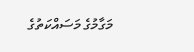މަގާމުގެ މަސައްކަތުގެ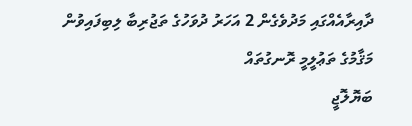ދާއިރާއެއްގައި މަދުވެގެން 2 އަހަރު ދުވަހުގެ ތަޖުރިބާ ލިބިފައިވުން
މަޤާމުގެ ތަޢުލީމީ ރޮނގުތައް
ބަޔޮލޮޖީ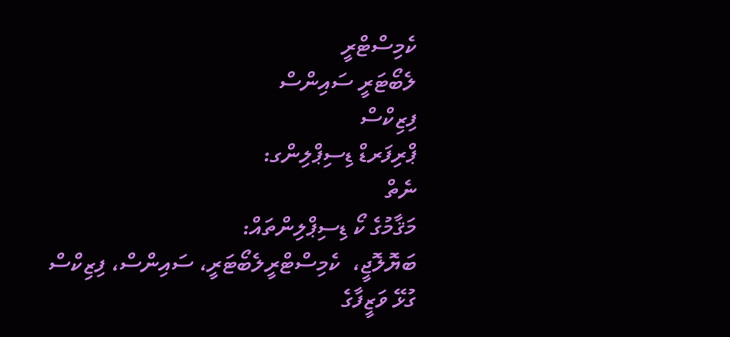ކެމިސްޓްރީ
ލެބޯޓަރީ ސައިންސް
ފިޒިކްސް
ޕްރިފަރޑް ޑިސިޕްލިންގ:
ނެތް
މަޤާމުގެ ކޯ ޑިސިޕްލިންތައް:
ބަޔޮލޮޖީ،  ކެމިސްޓްރީލެބޯޓަރީ، ސައިންސް، ފިޒިކްސް
ގުޅޭ ވަޒީފާގެ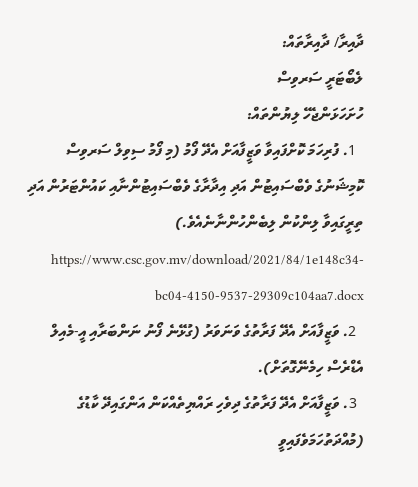ދާއިރާ/ ދާއިރާތައް:
ލެބޯޓަރީ ސަރވިސް
ހުށަހަޅަންޖެހޭ ލިޔުންތައް:
  1. ފުރިހަމަ ކޮށްފައިވާ ވަޒީފާއަށް އެދޭ ފޯމު (މި ފޯމު ސިވިލް ސަރވިސް ކޮމިޝަނުގެ ވެބްސައިޓުން އަދި އިދާރާގެ ވެބްސައިޓުންނާއި ކައުންޓަރުން އަދި ތިރީގައިވާ ލިންކުން ލިބެންހުންނާނެއެވެ.)  https://www.csc.gov.mv/download/2021/84/1e148c34-bc04-4150-9537-29309c104aa7.docx
  2. ވަޒީފާއަށް އެދޭ ފަރާތުގެ ވަނަވަރު (ގުޅޭނެ ފޯނު ނަންބަރާއި އީ-މެއިލް އެޑްރެސް ހިމެނޭގޮތަށް).
  3. ވަޒީފާއަށް އެދޭ ފަރާތުގެ ދިވެހި ރައްޔިތެއްކަން އަންގައިދޭ ކާޑުގެ (މުއްދަތުހަމަވެފައިވީ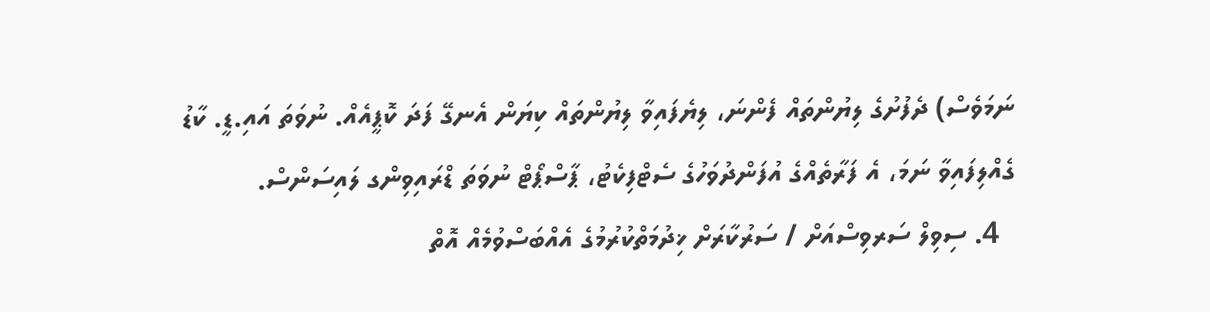ނަމަވެސް) ދެފުށުގެ ލިޔުންތައް ފެންނަ، ލިޔެފައިވާ ލިޔުންތައް ކިޔަން އެނގޭ ފަދަ ކޮޕީއެއް. ނުވަތަ އައި.ޑީ. ކާޑު ގެއްލިފައިވާ ނަމަ، އެ ފަރާތެއްގެ އުފަންދުވަހުގެ ސެޓްފިކެޓު، ޕާސްޕޯޓް ނުވަތަ ޑްރައިވިންގ ލައިސަންސް.
  4. ސިވިލް ސަރވިސްއަށް / ސަރުކާރަށް ޚިދުމަތްކުރުމުގެ އެއްބަސްވުމެއް އޮތް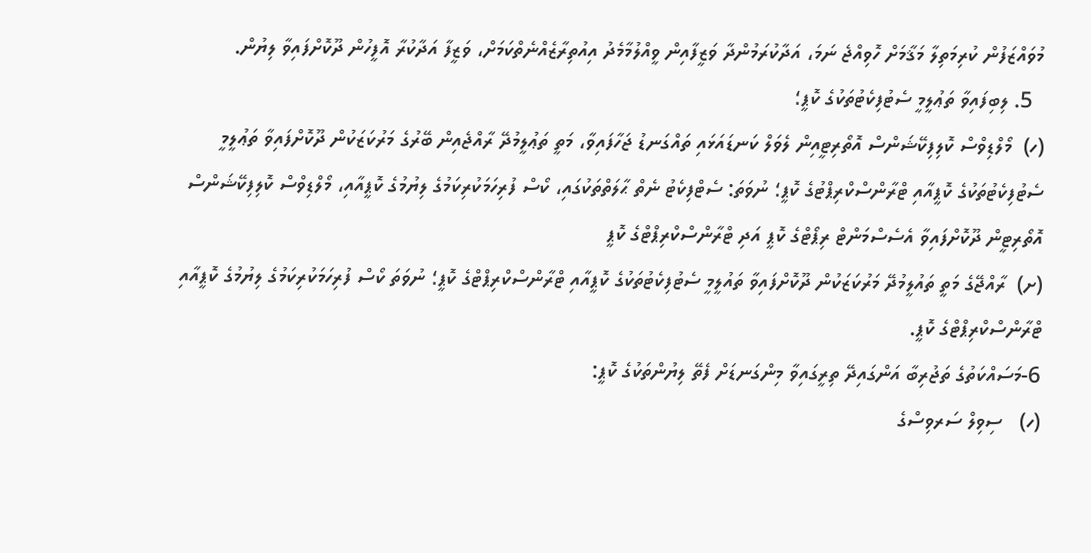މުވައްޒަފުން ކުރިމަތިލާ މަޤާމަށް ހޮވިއްޖެ ނަމަ، އަދާކުރަމުންދާ ވަޒީފާއިން ވީއްލުމާމެދު އިއުތިރާޒެއްނެތްކަމަށް، ވަޒީފާ އަދާކުރާ އޮފީހުން ދޫކޮށްފައިވާ ލިޔުން.
  5. ލިބިފައިވާ ތަޢުލީމީ ސެޓުފިކެޓުތަކުގެ ކޮޕީ؛
(ހ)  މޯލްޑިވްސް ކޮލިފިކޭޝަންސް އޮތޯރިޓީއިން ލެވަލް ކަނޑައަޅައި ތައްގަނޑު ޖަހާފައިވާ، މަތީ ތަޢުލީމުދޭ ރާއްޖެއިން ބޭރުގެ މަރުކަޒަކުން ދޫކޮށްފައިވާ ތަޢުލީމީ ސެޓުފިކެޓުތަކުގެ ކޮޕީއާއި ޓްރާންސްކްރިޕްޓުގެ ކޮޕީ؛ ނުވަތަ: ސެޓްފިކެޓު ނެތް ޙާލަތްތަކުގައި، ކޯސް ފުރިހަމަކުރިކަމުގެ ލިޔުމުގެ ކޮޕީއާއި، މޯލްޑިވްސް ކޮލިފިކޭޝަންސް އޮތޯރިޓީން ދޫކޮށްފައިވާ އެސެސްމަންޓް ރިޕޯޓްގެ ކޮޕީ އަދި ޓްރާންސްކްރިޕްޓްގެ ކޮޕީ
(ށ)  ރާއްޖޭގެ މަތީ ތައުލީމުދޭ މަރުކަޒަކުން ދޫކޮށްފައިވާ ތައުލީމީ ސެޓުފިކެޓުތަކުގެ ކޮޕީއާއި ޓްރާންސްކްރިޕްޓްގެ ކޮޕީ؛ ނުވަތަ ކޯސް ފުރިހަމަކުރިކަމުގެ ލިޔުމުގެ ކޮޕީއާއި ޓްރާންސްކްރިޕްޓްގެ ކޮޕީ.
6-މަސައްކަތުގެ ތަޖުރިބާ އަންގައިދޭ ތިރީގައިވާ މިންގަނޑަށް ފެތޭ ލިޔުންތަކުގެ ކޮޕީ:
(ހ)   ސިވިލް ސަރވިސްގެ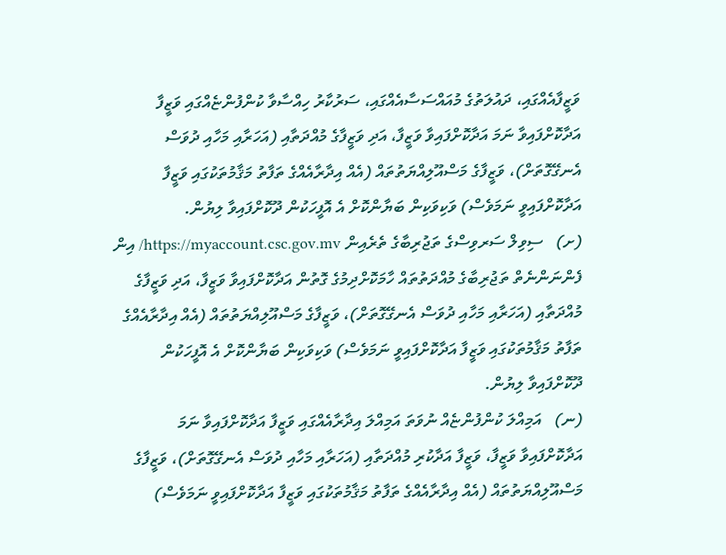ވަޒީފާއެއްގައި، ދައުލަތުގެ މުއައްސަސާއެއްގައި، ސަރުކާރު ހިއްސާވާ ކުންފުންޏެއްގައި ވަޒީފާ އަދާކޮށްފައިވާ ނަމަ އަދާކޮށްފައިވާ ވަޒީފާ، އަދި ވަޒީފާގެ މުއްދަތާއި (އަހަރާއި މަހާއި ދުވަސް އެނގޭގޮތަށް)، ވަޒީފާގެ މަސްއޫލިއްޔަތުތައް (އެއް އިދާރާއެއްގެ ތަފާތު މަޤާމުތަކުގައި ވަޒީފާ އަދާކޮށްފައިވީ ނަމަވެސް) ވަކިވަކިން ބަޔާންކޮށް އެ އޮފީހަކުން ދޫކޮށްފައިވާ ލިޔުން.
(ށ)   ސިވިލް ސަރވިސްގެ ތަޖުރިބާގެ ތެރެއިން https://myaccount.csc.gov.mv/ އިން ފެންނަންނެތް ތަޖުރިބާގެ މުއްދަތުތައް ހާމަކޮށްދިމުގެ ގޮތުން އަދާކޮށްފައިވާ ވަޒީފާ، އަދި ވަޒީފާގެ މުއްދަތާއި (އަހަރާއި މަހާއި ދުވަސް އެނގޭގޮތަށް)، ވަޒީފާގެ މަސްއޫލިއްޔަތުތައް (އެއް އިދާރާއެއްގެ ތަފާތު މަޤާމުތަކުގައި ވަޒީފާ އަދާކޮށްފައިވީ ނަމަވެސް) ވަކިވަކިން ބަޔާންކޮށް އެ އޮފީހަކުން ދޫކޮށްފައިވާ ލިޔުން.
(ނ)   އަމިއްލަ ކުންފުންޏެއް ނުވަތަ އަމިއްލަ އިދާރާއެއްގައި ވަޒީފާ އަދާކޮށްފައިވާ ނަމަ އަދާކޮށްފައިވާ ވަޒީފާ، ވަޒީފާ އަދާކުރި މުއްދަތާއި (އަހަރާއި މަހާއި ދުވަސް އެނގޭގޮތަށް)، ވަޒީފާގެ މަސްއޫލިއްޔަތުތައް (އެއް އިދާރާއެއްގެ ތަފާތު މަޤާމުތަކުގައި ވަޒީފާ އަދާކޮށްފައިވީ ނަމަވެސް)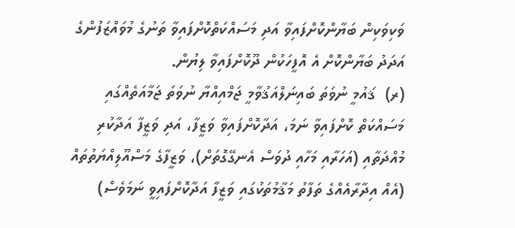ވަކިވަކިން ބަޔާންކޮށްފައިވާ އަދި މަސައްކަތްކޮށްފައިވާ ތަނުގެ މުވައްޒަފުންގެ އަދަދު ބަޔާންކޮށް އެ އޮފީހަކުން ދޫކޮށްފައިވާ ލިޔުން.
(ރ)  ޤައުމީ ނުވަތަ ބައިނަލްއަޤުވާމީ ޖަމްއިއްޔާ ނުވަތަ ޖަމާއަތެއްގައި މަސައްކަތް ކޮށްފައިވާ ނަމަ، އަދާކޮށްފައިވާ ވަޒީފާ، އަދި ވަޒީފާ އަދާކުރި މުއްދަތާއި (އަހަރާއި މަހާއި ދުވަސް އެނގޭގޮތަށް)، ވަޒީފާގެ މަސްއޫލިއްޔަތުތައް (އެއް އިދާރާއެއްގެ ތަފާތު މަޤާމުތަކުގައި ވަޒީފާ އަދާކޮށްފައިވީ ނަމަވެސް)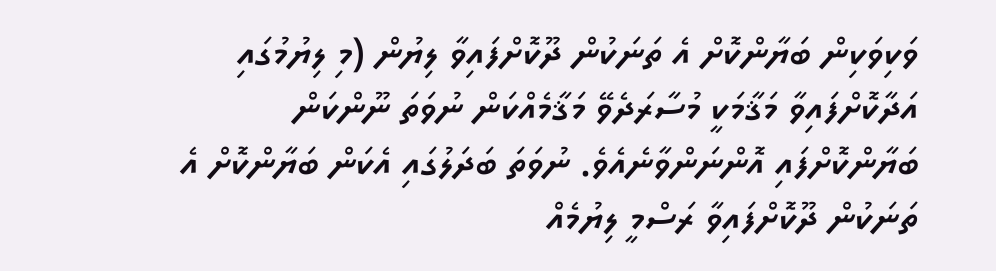ވަކިވަކިން ބަޔާންކޮށް އެ ތަނަކުން ދޫކޮށްފައިވާ ލިޔުން (މި ލިޔުމުގައި އަދާކޮށްފައިވާ މަޤާމަކީ މުސާރަދެވޭ މަޤާމެއްކަން ނުވަތަ ނޫންކަން ބަޔާންކޮށްފައި އޮންނަންވާނެއެވެ. ނުވަތަ ބަދަލުގައި އެކަން ބަޔާންކޮށް އެ ތަނަކުން ދޫކޮށްފައިވާ ރަސްމީ ލިޔުމެއް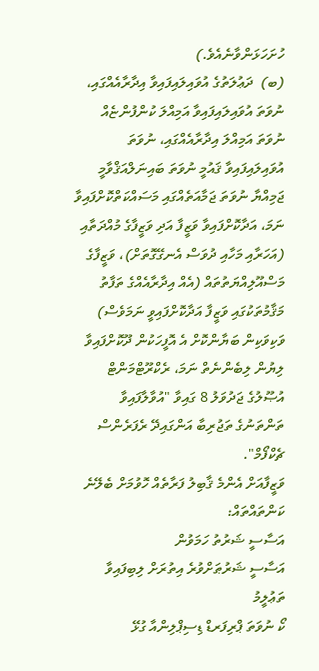ހުށަހަޅަންވާނެއެވެ.)
(ބ)  ދަޢުލަތުގެ އުވައިލައިފައިވާ އިދާރާއެއްގައި، ނުވަތަ އުވައިލައިފައިވާ އަމިއްލަ ކުންފުންޏެއް ނުވަތަ އަމިއްލަ އިދާރާއެއްގައި، ނުވަތަ އުވައިލައިފައިވާ ޤައުމީ ނުވަތަ ބައިނަލްއަޤްވާމީ ޖަމިއްޔާ ނުވަތަ ޖަމާއަތެއްގައި މަސައްކަތްކޮށްފައިވާ ނަމަ، އަދާކޮށްފައިވާ ވަޒީފާ އަދި ވަޒީފާގެ މުއްދަތާއި (އަހަރާއި މަހާއި ދުވަސް އެނގޭގޮތަށް)، ވަޒީފާގެ މަސްއޫލިއްޔަތުތައް (އެއް އިދާރާއެއްގެ ތަފާތު މަޤާމުތަކުގައި ވަޒީފާ އަދާކޮށްފައިވީ ނަމަވެސް) ވަކިވަކިން ބަޔާންކޮށް އެ އޮފީހަކުން ދޫކޮށްފައިވާ ލިޔުން ލިބެންނެތް ނަމަ، ރެކްރޫޓްމަންޓް އުޞޫލުގެ ޖަދުވަލު 8 ގައިވާ "އުވާލާފައިވާ ތަންތަނުގެ ތަޖުރިބާ އަންގައިދޭ ރެފަރެންސް ޗެކްފޯމް".
ވަޒީފާއަށް އެންމެ ޤާބިލު ފަރާތެއް ހޮވުމަށް ބެލޭނެ ކަންތައްތައް:
އަސާސީ ޝަރުތު ހަމަވުން
އަސާސީ ޝަރުޠަށްވުރެ އިތުރަށް ލިބިފައިވާ ތަޢުލީމު
ކޯ ނުވަތަ ޕްރިފަރޑް ޑިސިޕްލިންއާ ގުޅޭ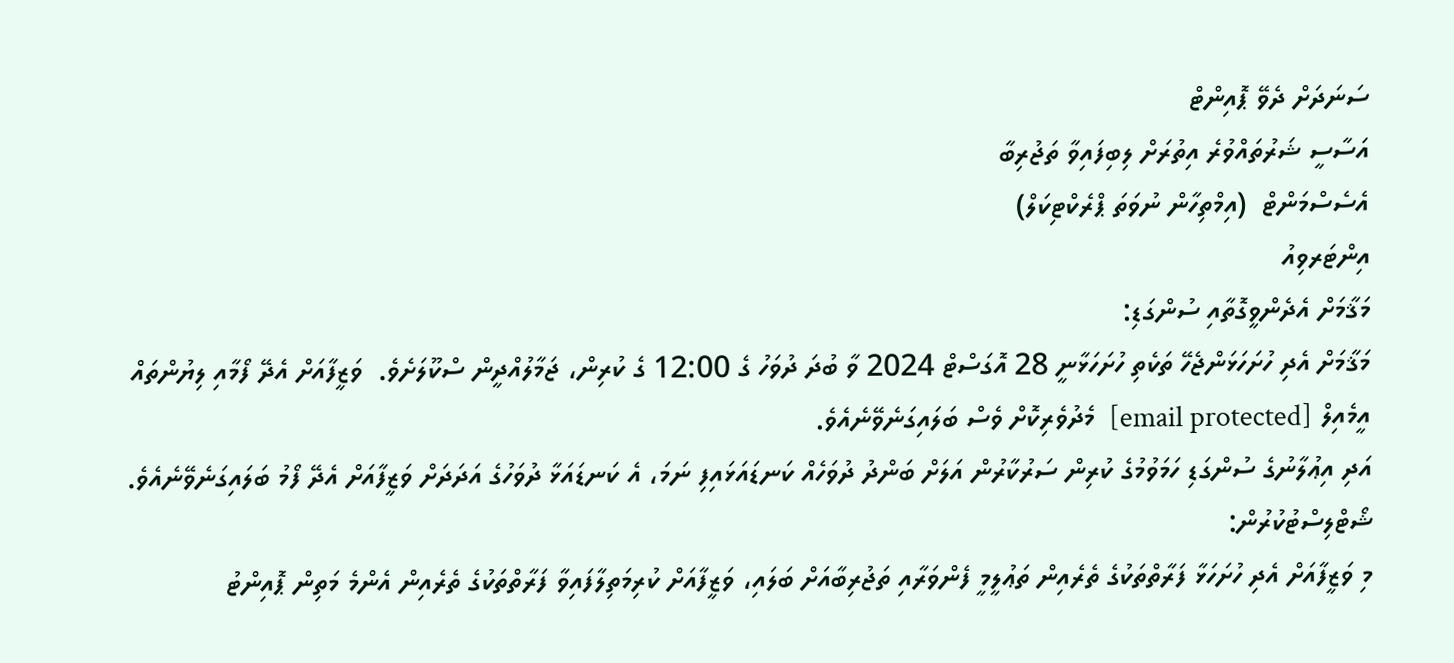ސަނަދަށް ދެވޭ ޕޮއިންޓް
އަސާސީ ޝަރުތައްވުރެ އިތުރަށް ލިބިފައިވާ ތަޖުރިބާ
އެސެސްމަންޓް  (އިމްތިހާން ނުވަތަ ޕްރެކްޓިކަލް)
އިންޓަރވިއު
މަޤާމަށް އެދެންވީގޮތާއި ސުންގަޑި:
މަޤާމަށް އެދި ހުށަހަޅަންޖެހޭ ތަކެތި ހުށަހަޅާނީ 28 އޮގަސްޓް 2024 ވާ ބުދަ ދުވަހު ގެ 12:00 ގެ ކުރިން، ޖަމާލުއްދީން ސްކޫލަށެވެ.  ވަޒީފާއަށް އެދޭ ފޯމާއި ލިޔުންތައް އީމެއިލް [email protected]  މެދުވެރިކޮށް ވެސް ބަލައިގަނެވޭނެއެވެ.
އަދި އިޢުލާނުގެ ސުންގަޑި ހަމަވުމުގެ ކުރިން ސަރުކާރުން އަލަށް ބަންދު ދުވަހެއް ކަނޑައަޅައިފި ނަމަ، އެ ކަނޑައަޅާ ދުވަހުގެ އަދަދަށް ވަޒީފާއަށް އެދޭ ފޯމު ބަލައިގަނެވޭނެއެވެ.
ޝޯޓްލިސްޓުކުރުން:
މި ވަޒީފާއަށް އެދި ހުށަހަޅާ ފަރާތްތަކުގެ ތެރެއިން ތަޢުލީމީ ފެންވަރާއި ތަޖުރިބާއަށް ބަލައި، ވަޒީފާއަށް ކުރިމަތިލާފައިވާ ފަރާތްތަކުގެ ތެރެއިން އެންމެ މަތިން ޕޮއިންޓު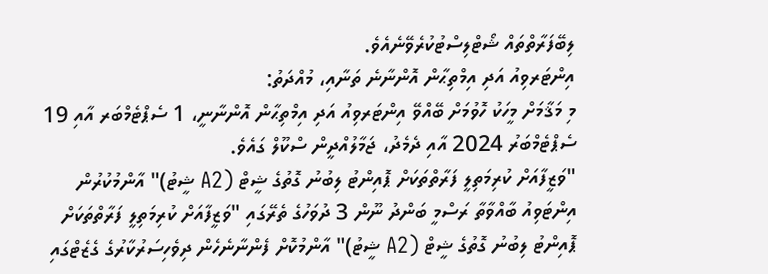ލިބޭފަރާތްތައް ޝޯޓްލިސްޓުކުރެވޭނެއެވެ.
އިންޓަރވިއު އަދި އިމްތިޙާން އޮންނާނެ ތަނާއި، މުއްދަތު:
މި މަޤާމަށް މީހަކު ހޮވުމަށް ބޭއްވޭ އިންޓަރވިއު އަދި އިމްތިޙާން އޮންނާނީ، 1 ސެޕްޓެމްބަރ އާއި 19 ސެޕްޓެމްބަރު 2024 އާއި ދެމެދު، ޖަމާލުއްދީން ސްކޫލް ގައެވެ.
"ވަޒީފާއަށް ކުރިމަތިލީ ފަރާތްތަކަށް ޕޮއިންޓު ލިބުނު ގޮތުގެ ޝީޓް (A2 ޝީޓު)" އާންމުކުރުން
އިންޓަވިއު ބާއްވާތާ ރަސްމީ ބަންދު ނޫން 3 ދުވަހުގެ ތެރޭގައި "ވަޒީފާއަށް ކުރިމަތިލީ ފަރާތްތަކަށް ޕޮއިންޓު ލިބުނު ގޮތުގެ ޝީޓް (A2 ޝީޓު)" އާންމުކޮށް ފެންނާނެހެން ދިވެހިސަރުކާރުގެ ގެޒެޓްގައި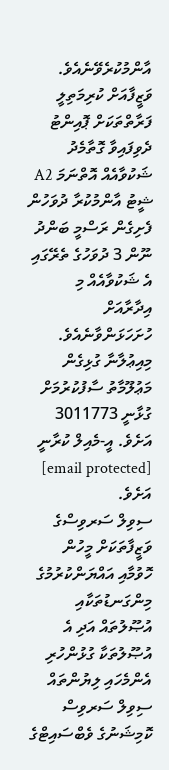އާންމުކުރެވޭނެއެވެ. ވަޒީފާއަށް ކުރިމަތިލީ ފަރާތްތަކަށް ޕޮއިންޓު ދެވިފައިވާ ގޮތާމެދު ޝަކުވާއެއް އޮތްނަމަ A2 ޝީޓު އާންމުކުރާ ދުވަހުން ފެށިގެން ރަސްމީ ބަންދު ނޫން 3 ދުވަހުގެ ތެރޭގައި އެ ޝަކުވާއެއް މި އިދާރާއަށް ހުށަހަޅަންވާނެއެވެ.
މިއިޢުލާނާ ގުޅިގެން މަޢުލޫމާތު ސާފުކުރުމަށް ގުޅާނީ 3011773 އަށެވެ. އީ-މެއިލް ކުރާނީ [email protected] އަށެވެ.
ސިވިލް ސަރވިސްގެ ވަޒީފާތަކަށް މީހުން ހޮވުމާއި އައްޔަންކުރުމުގެ މިންގަނޑުތަކާއި އުޞޫލުތައް އަދި އެ އުޞޫލުތަކާ ގުޅުންހުރި އެންމެހައި ލިޔުންތައް ސިވިލް ސަރވިސް ކޮމިޝަނުގެ ވެބްސައިޓްގެ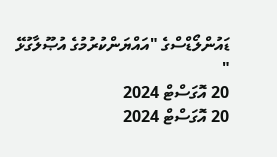ޑައުންލޯޑްސްގެ "އައްޔަންކުރުމުގެ އުޞޫލާގުޅޭ "
20 އޮގަސްޓް 2024
20 އޮގަސްޓް 2024